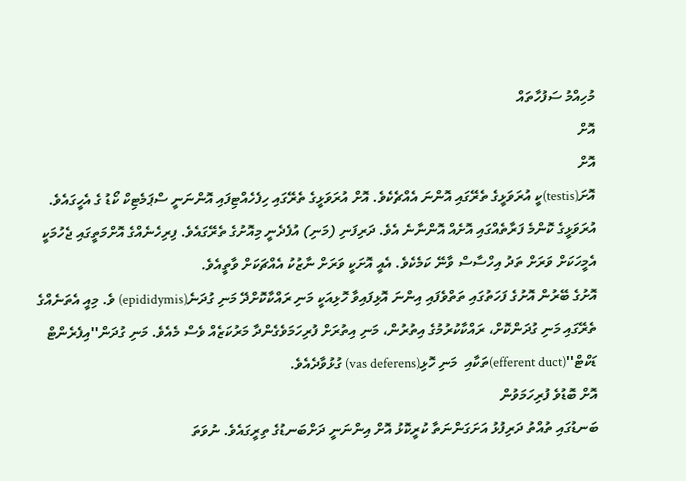މުހިއްމު ސަފުހާތައް
އޮށް
އޮށް
އޮށަ(testis)ކީ އުރަވަޅީގެ ތެރޭގައި އޮންނަ އެއްޗެކެވެ. އޮށް އުރަވަޅީގެ ތެރޭގައި ހިފެހެއްޓިފައި އޮންނަނީ ސްޕަމެޓިކް ކޯޑު ގެ އެހީގައެވެ. އުރަވަޅީގެ ކޮންމެ ފަރާތެއްގައި އޮށެއް އޮންނާނެ އެވެ. ދަރިފަނި (މަނި) އުފެދެނީ މިއޮށުގެ ތެރޭގައެވެ. ފިރިހެނެއްގެ އޮށްމަތީގައި ޖެހުމަކީ އެމީހަކަށް ވަރަށް ތަދު އިހްސާސް ވާނޭ ކަމެކެވެ. އެއީ އޮށަކީ ވަރަށް ނާޒުކު އެއްޗަކަށް ވާތީއެވެ.
އޮށުގެ ބޭރުން އޮށުގެ ފަހަތުގައި ތަތްވެފައި އިންނަ އޮޅިފައިވާ ހޮޅިއަކީ މަނި ރައްކާކޮށްދޭ މަނި ގުދަނެ(epididymis) ވެ. މިއީ އެތަނެއްގެ ތެރޭގައި މަނި ގުދަންކޮށް، ރައްކާކުރުމުގެ އިތުރުން، މަނި އިތުރަށް ފުރިހަމަވެގެންދާ މަރުކަޒެއް ވެސް މެއެވެ. މަނި ގުދަން''އިފެރެންޓް ޑަކްޓް''(efferent duct)ތަކާއި  މަނި ހޮޅި(vas deferens) ގުޅުވާދެއެވެ.
އޮށް ބޮޑުވެ ފުރިހަމަވުން
ބަނޑުގައި ތުއްތު ދަރިފުޅު އަށަގަންނަތާ ކުރީކޮޅު އޮށް އިންނަނީ ދަށްބަނޑުގެ ތިރީގައެވެ. ނުވަތަ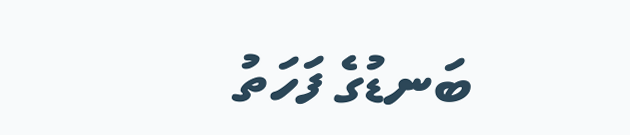ބަނޑުގެ ފަހަތު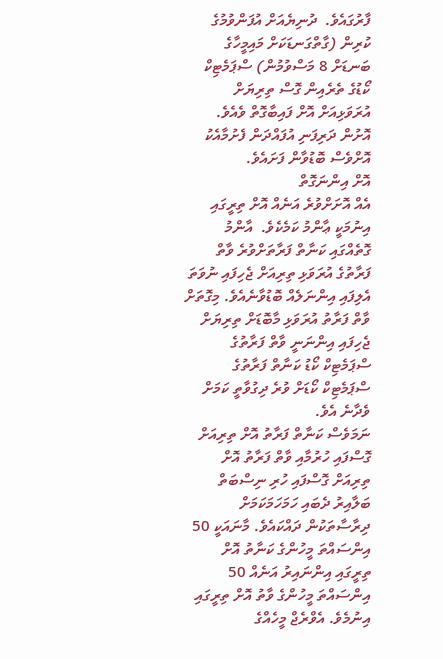ފާރުގައެވެ.  ދުނިޔެއަށް އުފަންވުމުގެ ކުރިން (ގާތްގަނޑަކަށް މައިމީހާގެ ބަނޑަށް 8 މަސްވުމުން) ސްޕަމެޓިކް ކޯޑުގެ ތެރެއިން ގޮސް ތިރިޔަށް އުރަވަޅިއަށް އޮށް ފައިބާގޮތް ވެއެވެ. އޮށުން ދަރިފަނި އުފައްދަން ފެށުމާއެކު އޮށްވެސް ބޮޑުވާން ފަށައެވެ.
އޮށް އިންނަގޮތް
އެއް އޮށަށްވުރެ އަނެއް އޮށް ތިރީގައި އިނުމަކީ ޢާންމު ކަމެކެވެ.  އާންމު ގޮތެއްގައި ކަނާތް ފަރާތަށްވުރެ ވާތް ފަރާތުގެ އުރަވަޅި ތިރިއަށް ޖެހިފައި ނުވަތަ އެލިފައި އިންނަލެއް ބޮޑުވާނެއެވެ. މިގޮތަށް ވާތް ފަރާތު އުރަވަޅި މާބޮޑަށް ތިރިޔަށް ޖެހިފައި އިންނަނީ ވާތް ފަރާތުގެ ސްޕަމެޓިކް ކޯޑު ކަނާތް ފަރާތުގެ ސްޕަމެޓިކް ކޯޑަށް ވުރެ ދިގުވާތީ ކަމަށް ވެދާނެ އެވެ.
ނަމަވެސް ކަނާތް ފަރާތު އޮށް ތިރިއަށް ގޮސްފައި ހުރުމާއި ވާތް ފަރާތު އޮށް ތިރިއަށް ގޮސްފައި ހުރި ނިސްބަތް ބަލާއިރު ދެބައި ހަމަހަމަކަމަށް ދިރާސާތަކުން ދައްކައެވެ. މާނައަކީ 50 އިންސައްތަ މީހުންގެ ކަނާތު އޮށް ތިރީގައި އިންނައިރު އަނެއް 50 އިންސައްތަ މީހުންގެ ވާތު އޮށް ތިރީގައި އިނުމެވެ. އެވްރެޖް މީހެއްގެ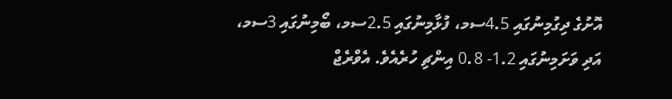އޮށުގެ ދިގުމިނުގައި 4.5ސމ، ފުޅާމިނުގައި 2.5ސމ، ބޯމިނުގައި 3ސމ، އަދި ވަށަމިނުގައި 1.2- 0.8 އިންޗި ހުރެއެވެ. އެވްރެޖް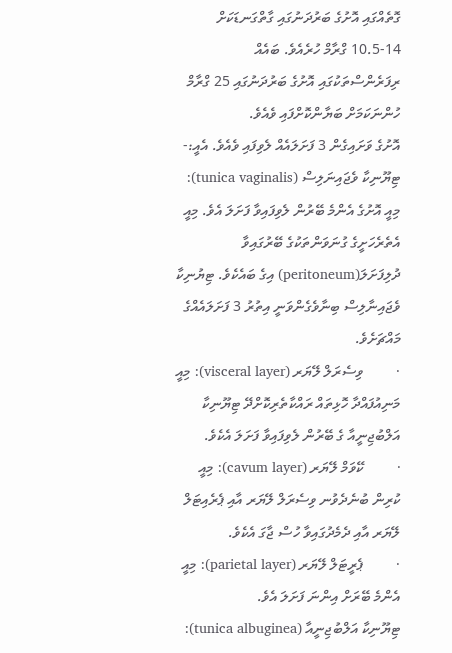ގޮތެއްގައި އޮށުގެ ބަރުދަނުގައި ގާތްގަނޑަކަށް 14-10.5 ގްރާމް ހުރެއެވެ. ބައެއް ރިފަރެންސްތަކުގައި އޮށުގެ ބަރުދަނުގައި 25 ގްރާމް ހުންނަކަމަށް ބަޔާންކޮށްފައި ވެއެވެ.
އޮށުގެ ވަށައިގެން 3 ފަށަލައެއް ލެވިފައި ވެއެވެ. އެއީ:-
ޓިޔޫނިކާ ވެޖައިނަލިސް (tunica vaginalis): މިއީ އޮށުގެ އެންމެ ބޭރުން ލެވިފައިވާ ފަށަލަ އެވެ. މިއީ އެތެރެހަށީގެ ގުނަވަންތަކުގެ ބޭރުގައިވާ ދުލިފަށަލަ(peritoneum) އިގެ ބައެކެވެ. ޓިޔުނިކާ ވެޖައިނާލިސް ބިނާވެގެންވަނީ އިތުރު 3 ފަށަލައެއްގެ މައްޗަށެވެ.
·         ވިސެރަލް ލޭޔަރ (visceral layer): މިއީ މަނިއުފައްދާ ހޮޅިތައް ރައްކާތެރިކޮށްދޭ ޓިޔޫނިކާ އަލްބުޖިނީއާ ގެ ބޭރުން ލެވިފައިވާ ފަށަލަ އެކެވެ.
·         ކޭވަމް ލޭޔަރ (cavum layer): މިއީ ކުރިން ބުނެދެވުނ ވިސެރަލް ލޭޔަރ އާއި ޕެރެއިޓަލް ލޭޔަރ އާއި ދެމެދުގައިވާ ހުސް ޖާގަ އެކެވެ.
·         ޕެރީޓަލް ލޭޔަރ (parietal layer): މިއީ އެންމެ ބޭރަށް އިންނަ ފަށަލަ އެވެ.
ޓިޔޫނިކާ އަލްބުޖިނީއާ (tunica albuginea):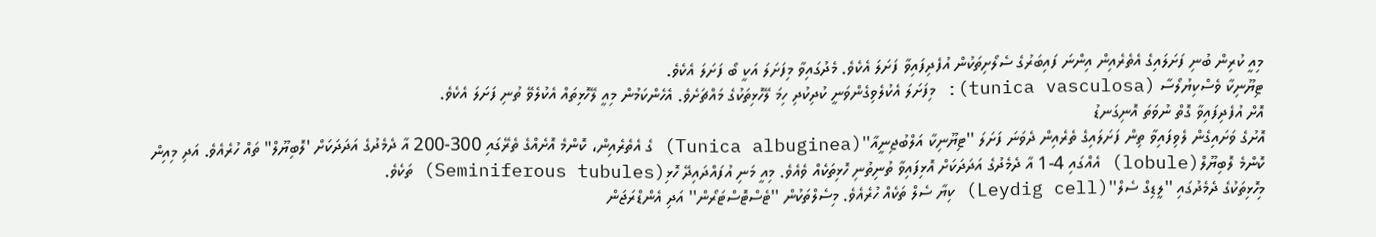މިއީ ކުރިން ބުނި ފަށަލައިގެ އެތެރެއިން އިންނަ ފައިބަރުގެ ސެލޯށިތަކުން އުފެދިފައިވާ ފަށަލަ އެކެވެ. މެދުގައިވާ މިފަށަލަ އަކީ ބޯ ފަށަލަ އެކެވެ.
ޓިޔޫނިކާ ވެސްކިޔުލޯސާ (tunica vasculosa): މިފަށަލަ އެކުލެވިގެންވަނީ ކުދިކުދި ހިމަ ލޭހޮޅިތަކުގެ މައްޗަށެވެ. އެހެންކަމުން މިއީ ލޭހޮޅިތައް އެކުލެވޭ ތުނި ފަށަލަ އެކެވެ.
އޮށް އުފެދިފައިވާ ގޮތް ނުވަތަ އޮނިގަނޑު
އޮށުގެ ވަށައިގެން ލެވިފައިވާ ތިން ފަށަލައިގެ ތެރެއިން ދެވަނަ ފަށަލަ ''ޓިޔޫނިކާ އަލްބުޖިނީއާ''(Tunica albuginea) ގެ އެތެރެއިން، ކޮންމެ އޮށެއްގެ ތެރޭގައި 300-200 އާ ދެމެދުގެ އަދަދަކަށް 'ލޮބިޔޫލް" ތައް ހުރެއެވެ. އަދި މިއިން ކޮންމެ ލޮބިޔޫލް(lobule) އެއްގައި 4-1 އާ ދެމެދުގެ އަދަދަކަށް އޮޅިފައިވާ ތުނިތުނި ހޮޅިތަކެއް ވެއެވެ. މިއީ މަނި އުފައްދައިދޭ ހޮޅި(Seminiferous tubules) ތަކެވެ.
މިހޮޅިތަކުގެ ދެމެދުގައި ''ލީޑިގް ސެލް''(Leydig cell) ކިޔާ ސެލް ތަކެއް ހުރެއެވެ. މިސެލްތަކުން ''ޓެސްޓޮސްޓަރޯން'' އަދި އެންޑްރަޖަން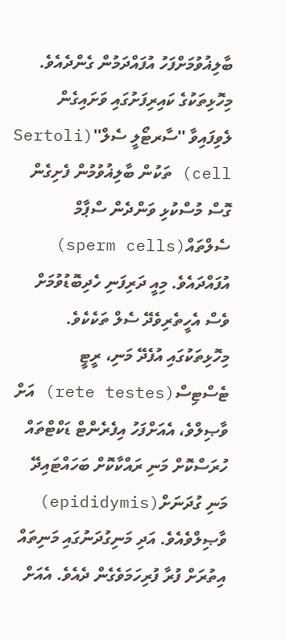ބާލިޣުވުމަށްފަހު އުފައްދަމުން ގެންދެއެވެ. މިހޮޅިތަކުގެ ކައިރިފަށުގައި ވަށައިގެން ލެވިފައިވާ ''ސާރޓޯލީ ސެލް''(Sertoli cell) ތަކުން ބާލިޣުވުމުން ފެށިގެން ގޮސް މުސްކުޅި ވަންދެން ސްޕާމް ސެލްތައް(sperm cells) އުފައްދައެވެ. މިއީ ދަރިފަނި ހެދިބޮޑުވުމަށް  ވެސް އެހީތެރިވެދޭ ސެލް ތަކެކެވެ. މިހޮޅިތަކުގައި އުފެދޭ މަނި، ރީޓީ ޓެސްޓިސް(rete testes) އަށް ވާޞިލްވެ، އެއަށްފަހު އިފެރެންޓް ޑަކްޓްތައް ހުރަސްކޮށް މަނި ރައްކާކޮށް ބަހައްޓައިދޭ މަނި ގުދަނަށް(epididymis) ވާޞިލްވެއެވެ. އަދި މަނިގުދަނުގައި މަނިތައް އިތުރަށް ފުރާ ފުރިހަމަވެގެން ދެއެވެ. އެއަށް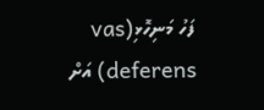ފަހު މަނިހޮޅި(vas deferens) އަށް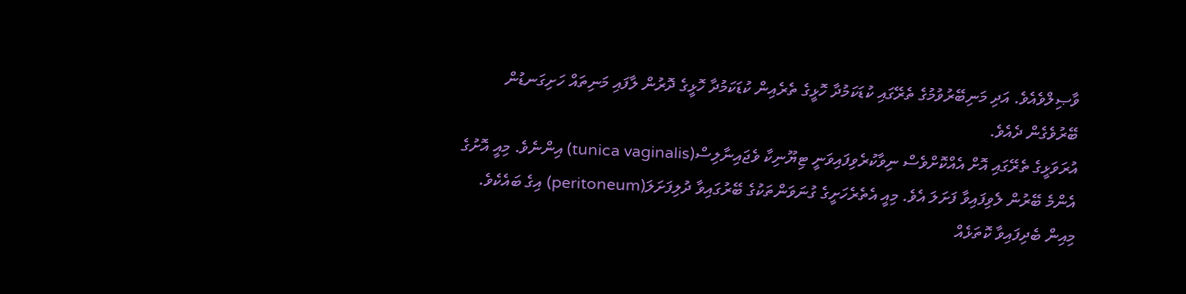ވާޞިލްވެއެވެ. އަދި މަނިބޭރުވުމުގެ ތެރޭގައި ކުޑަކަމުދާ ހޮޅީގެ ތެރެއިން ކުޑަކަމުދާ ހޮޅީގެ ދޮރުން ލާފައި މަނިތައް ހަށިގަނޑުން ބޭރުވެގެން ދެއެވެ.
އުރަވަޅީގެ ތެރޭގައި އޮށް އެއްކޮށްވެސް ނިވާކުރެވިފައިވަނީ ޓިޔޫނިކާ ވެޖައިނާލިސް(tunica vaginalis) އިންނެވެ. މިއީ އޮށުގެ އެންމެ ބޭރުން ލެވިފައިވާ ފަށަލަ އެވެ. މިއީ އެތެރެހަށީގެ ގުނަވަންތަކުގެ ބޭރުގައިވާ ދުލިފަށަލަ(peritoneum) އިގެ ބައެކެވެ. މިއިން ބެދިފައިވާ ކޮތަޅެއް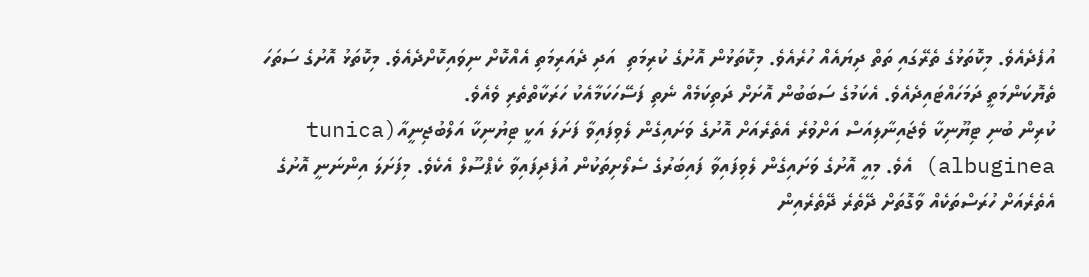އުފެދެއެވެ. މިކޮތަޅުގެ ތެރޭގައި ތަތް ދިޔައެއް ހުރެއެވެ. މިކޮތަޅުން އޮށުގެ ކުރިމަތި  އަދި ދެއަރިމަތި އެއްކޮށް ނިވައިކޮށްދެއެވެ. މިކޮތަޅު އޮށުގެ ސަތަހަ ތެޔޮކަންމަތީ ދަމަހައްޓައިދެއެވެ. އެކަމުގެ ސަބަބުން އޮށަށް ދަތިކަމެއް ނެތި ފަސޭހަކަމާއެކު ހަރަކާތްތެރި ވެއެވެ.
ކުރިން ބުނި ޓިޔޫނިކާ ވެޖައިނާލިއަސް އަށްވުރެ އެތެރެއަށް އޮށުގެ ވަށައިގެން ލެވިފައިވާ ފަށަލަ އަކީ ޓިޔުނިކާ އަލްބުޖިނީއާ(tunica albuginea) އެވެ. މިއީ އޮށުގެ ވަށައިގެން ލެވިފައިވާ ފައިބަރުގެ ސެލޯށިތަކުން އުފެދިފައިވާ ކެޕްސޫލް އެކެވެ. މިފަށަލަ އިންނަނީ އޮށުގެ އެތެރެއަށް ހުރަސްތަކެއް ވާގޮތަށް ދޭތެރެ ދޭތެރެއިން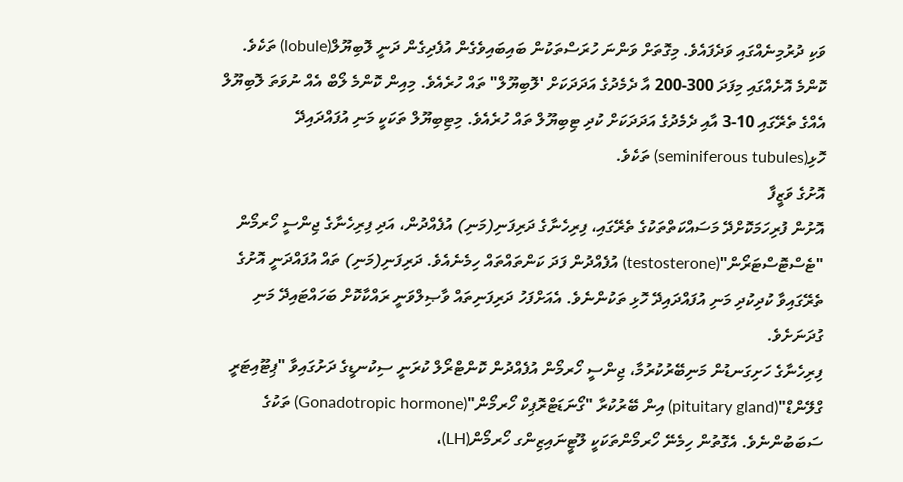ވަކި ދުރުމިނެއްގައި ވަދެފައެވެ. މިގޮތަށް ވަންނަ ހުރަސްތަކުން ބައިބައިވެގެން އުފެދިގެން ދަނީ ލޮބިޔޫލް(lobule) ތަކެވެ. ކޮންމެ އޮށެއްގައި މިފަދަ 300-200 އާ ދެމެދުގެ އަދަދަކަށް 'ލޮބިޔޫލް" ތައް ހުރެއެވެ. މިއިން ކޮންމެ ލޯބް އެއް ނުވަތަ ލޮބިޔޫލް އެއްގެ ތެރޭގައި 10-3 އާއި ދެމެދުގެ އަދަދަކަށް ކުދި ޓިބިޔޫލް ތައް ހުރެއެވެ. މިޓިބިޔޫލް ތަކަކީ މަނި އުފައްދައިދޭ ހޮޅި(seminiferous tubules) ތަކެވެ.
އޮށުގެ ވަޒީފާ
އޮށުން ފުރިހަމަކޮށްދޭ މަސައްކަތްތަކުގެ ތެރޭގައި، ފިރިހެނާގެ ދަރިފަނި(މަނި) އުފެއްދުން، އަދި ފިރިހެނާގެ ޖިންސީ ހޯރމޯން "ޓެސްޓޮސްޓަރޯން"(testosterone) އުފެއްދުން ފަދަ ކަންތައްތައް ހިމެނެއެވެ. ދަރިފަނި(މަނި) ތައް އުފައްދަނީ އޮށުގެ ތެރޭގައިވާ ކުދިކުދި މަނި އުފައްދައިދޭ ހޮޅި ތަކުންނެވެ. އެއަށްފަހު ދަރިފަނިތައް ވާޞިލްވަނީ ރައްކާކޮށް ބަހައްޓައިދޭ މަނި ގުދަނަށެވެ.
ފިރިހެނާގެ ހަށިގަނޑުން މަނިބޭރުކުރުމާ، ޖިންސީ ހޯރމޯން އުފެއްދުން ކޮންޓްރޯލް ކުރަނީ ސިކުނޑީގެ ދަށުގައިވާ "ޕިޓޫއިޓަރީ ގްލޭންޑް"(pituitary gland) އިން ބޭރުކުރާ "ގޯނަޑަޓްރޮޕިކް ހޯރމޯން"(Gonadotropic hormone) ތަކުގެ ސަބަބުންނެވެ. އެގޮތުން ހިމެނޭ ހޯރމޯންތަކަކީ ލޫޓީނައިޒިންގ ހޯރމޯން(LH)،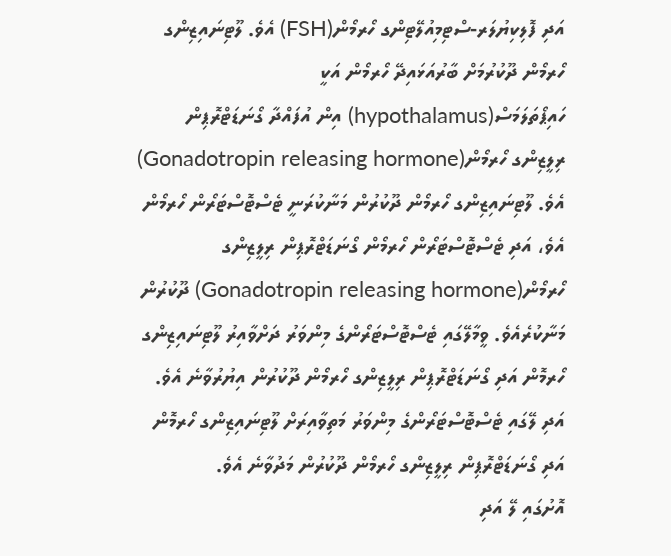އަދި ފޮލިކިޔުލަރ-ސްޓިމިއުލޭޓިންގ ހޯރމޯން(FSH) އެވެ. ލޫޓިނައިޒިންގ ހޯރމޯން ދޫކުރުމަށް ބާރުއަޅައިދޭ ހޯރމޯން އަކީ ހައިޕޯތަލަމަސް(hypothalamus) އިން އުފައްދާ ގޯނަޑަޓްރޮޕިން ރިލީޒިންގ ހޯރމޯން(Gonadotropin releasing hormone) އެވެ. ލޫޓިނައިޒިންގ ހޯރމޯން ދޫކުރުން މަނާކުރަނީ ޓެސްޓޮސްޓަރޯން ހޯރމޯން އެވެ، އަދި ޓެސްޓޮސްޓަރޯން ހޯރމޯން ގޯނަޑަޓްރޮޕިން ރިލީޒިންގ ހޯރމޯން(Gonadotropin releasing hormone) ދޫކުރުން މަނާކުރެއެވެ. ވީމާލޭގައި ޓެސްޓޮސްޓަރޯންގެ މިންވަރު ދަށްވާއިރު ލޫޓިނައިޒިންގ ހޯރމޮން އަދި ގޯނަޑަޓްރޮޕިން ރިލީޒިންގ ހޯރމޯން ދޫކުރުން އިޔުރުވާނެ އެވެ. އަދި ލޭގައި ޓެސްޓޮސްޓަރޯންގެ މިންވަރު މަތިވާއިރަށް ލޫޓިނައިޒިންގ ހޯރމޮން އަދި ގޯނަޑަޓްރޮޕިން ރިލީޒިންގ ހޯރމޯން ދޫކުރުން މަދުވާނެ އެވެ.
އޮށުގައި ލޭ އަދި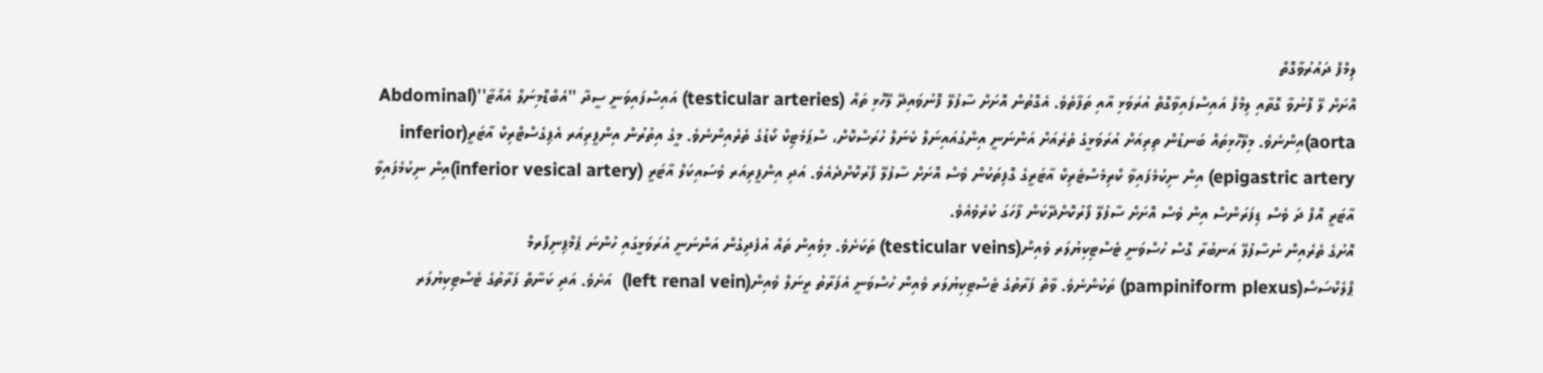ލިމްފް ދައުރުވާގޮތް
އޮށަށް ލޭ ފޮނުވާ ގޮތާއި ލިމްފް އައިސްފައިވާގޮތް އުރަވަޅި އާއި ތަފާތެވެ. އެގޮތުން އޮށަށް ސާފުލޭ ފޮނުވައިދޭ ލޭހޮޅި ތައް (testicular arteries) އައިސްފައިވަނީ ސީދާ ''އެބްޑޮމިނަލް އެއޯޓާ''(Abdominal aorta)އިންނެވެ. މިލޭހޮޅިތައް ބަނޑުން ތިރިއަށް އުރަވަޅީގެ ތެރެއަށް އަންނަނީ އިންގުއައިނަލް ކެނަލް ހުރަސްކޮށް، ސްޕަމެޓިކް ކޯޑުގެ ތެރެއިންނެވެ. މީގެ އިތުރުން އިންފީރިއަރ އެޕިގެސްޓްރިކް އާޓަރީ(inferior epigastric artery) އިން ނިކުމެފައިވާ ކްރިމެސްޓެރިކް އާޓަރީގެ ގޮފިތަކުން ވެސް އޮށަށް ސާފުލޭ ފޯރުކޮށްދެއެވެ. އަދި އިންފީރިއަރ ވެސައިކަލް އާޓަރީ (inferior vesical artery)އިން ނިކުމެފައިވާ އާޓަރީ އޮފް ދަ ވެސް ޑިފަރަންސް އިން ވެސް އޮށަށް ސާފުލޭ ފޯރުކޮށްދޭކަން ފާހަގަ ކުރެވެއެވެ.
އޮށުގެ ތެރެއިން ނުސާފުލޭ އަނބުރާ ގޮސް ހުސްވަނީ ޓެސްޓިކިޔުލަރ ވެއިން(testicular veins) ތަކަށެވެ. މިވެއިން ތައް އުފެދިގެން އަންނަނީ އުރަވަޅީގައި ހުންނަ ޕެމްޕިނިފޯރމް ޕްލެކްސަސް(pampiniform plexus) ތަކުންނެވެ. ވާތް ފަރާތުގެ ޓެސްޓިކިޔުލަރ ވެއިން ހުސްވަނީ އެފަރާތު ރީނަލް ވެއިން(left renal vein)  އަށެވެ. އަދި ކަނާތް ފަރާތުގެ ޓެސްޓިކިޔުލަރ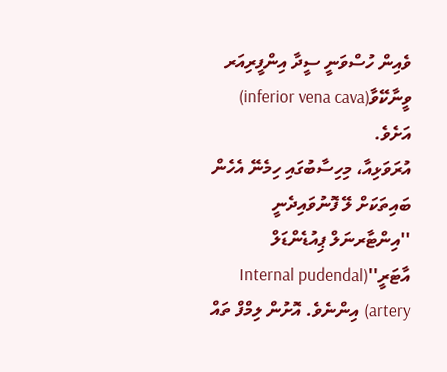ވެއިން ހުސްވަނީ ސީދާ އިންފީރިއަރ ވީނާކޭވާ(inferior vena cava)  އަށެވެ.
އުރަވަޅިއާ، މިހިސާބުގައި ހިމެނޭ އެހެން ބައިތަކަށް ލޭ ފޮނުވައިދެނީ ''އިންޓާރނަލް ޕިއުޑެންޑަލް އާޓަރީ''(Internal pudendal artery) އިންނެވެ. އޮށުން ލިމްފް ތައް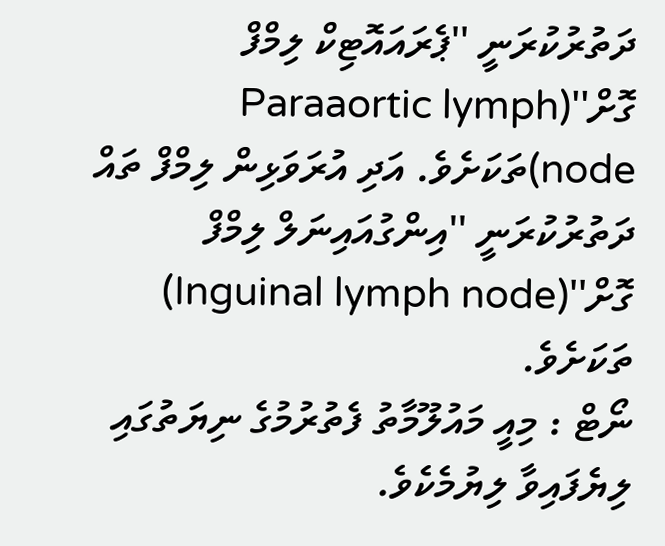ދަތުރުކުރަނީ ''ޕެރައައޮޓިކް ލިމްފް ގޮށް''(Paraaortic lymph node)ތަކަށެވެ. އަދި އުރަވަޅިން ލިމްފް ތައް ދަތުރުކުރަނީ ''އިންގުއައިނަލް ލިމްފް ގޮށް''(Inguinal lymph node) ތަކަށެވެ.
ނޯޓް : މިއީ މައުލޫމާތު ފެތުރުމުގެ ނިޔަތުގައި ލިޔެފައިވާ ލިޔުމެކެވެ.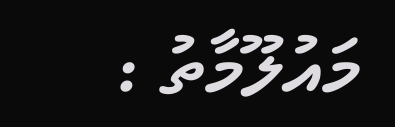މައުލޫމާތު :